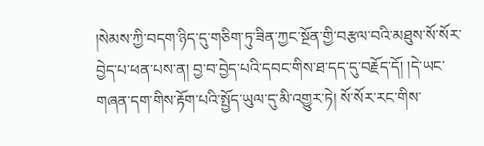།སེམས་ཀྱི་བདག་ཉིད་དུ་གཅིག་ཏུ་ཟིན་ཀྱང་སྔོན་གྱི་བརྩལ་བའི་མཐུས་སོ་སོར་བྱེད་པ་ཕན་པས་ན། བྱ་བ་བྱེད་པའི་དབང་གིས་ཐ་དད་དུ་བརྗོད་དོ། །དེ་ཡང་གཞན་དག་གིས་རྟོག་པའི་སྤྱོད་ཡུལ་དུ་མི་འགྱུར་ཏེ། སོ་སོར་རང་གིས་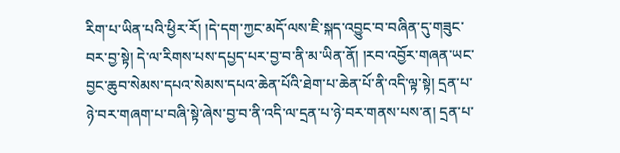རིག་པ་ཡིན་པའི་ཕྱིར་རོ། །དེ་དག་ཀྱང་མདོ་ལས་ཇི་སྐད་འབྱུང་བ་བཞིན་དུ་གཟུང་བར་བྱ་སྟེ། དེ་ལ་རིགས་པས་དཔྱད་པར་བྱ་བ་ནི་མ་ཡིན་ནོ། །རབ་འབྱོར་གཞན་ཡང་བྱང་ཆུབ་སེམས་དཔའ་སེམས་དཔའ་ཆེན་པོའི་ཐེག་པ་ཆེན་པོ་ནི་འདི་ལྟ་སྟེ། དྲན་པ་ཉེ་བར་གཞག་པ་བཞི་སྟེ་ཞེས་བྱ་བ་ནི་འདི་ལ་དྲན་པ་ཉེ་བར་གནས་པས་ན། དྲན་པ་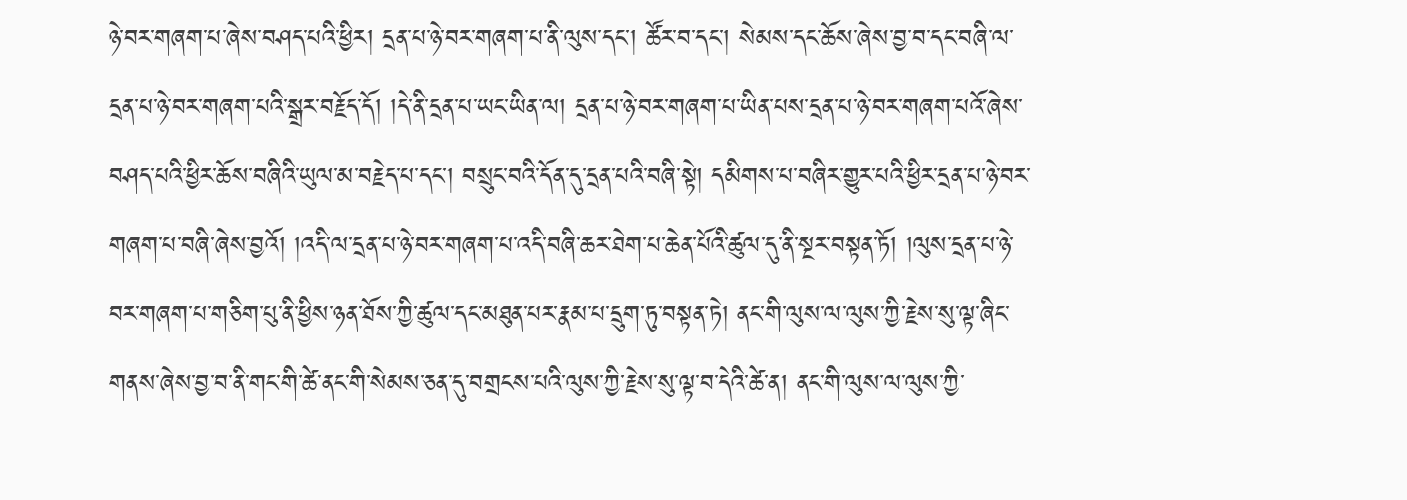ཉེ་བར་གཞག་པ་ཞེས་བཤད་པའི་ཕྱིར། དྲན་པ་ཉེ་བར་གཞག་པ་ནི་ལུས་དང་། ཚོར་བ་དང་། སེམས་དང་ཆོས་ཞེས་བྱ་བ་དང་བཞི་ལ་དྲན་པ་ཉེ་བར་གཞག་པའི་སྒྲར་བརྗོད་དོ། །དེ་ནི་དྲན་པ་ཡང་ཡིན་ལ། དྲན་པ་ཉེ་བར་གཞག་པ་ཡིན་པས་དྲན་པ་ཉེ་བར་གཞག་པའོ་ཞེས་བཤད་པའི་ཕྱིར་ཆོས་བཞིའི་ཡུལ་མ་བརྗེད་པ་དང་། བསྲུང་བའི་དོན་དུ་དྲན་པའི་བཞི་སྟེ། དམིགས་པ་བཞིར་གྱུར་པའི་ཕྱིར་དྲན་པ་ཉེ་བར་གཞག་པ་བཞི་ཞེས་བྱའོ། །འདི་ལ་དྲན་པ་ཉེ་བར་གཞག་པ་འདི་བཞི་ཆར་ཐེག་པ་ཆེན་པོའི་ཚུལ་དུ་ནི་སྔར་བསྟན་ཏོ། །ལུས་དྲན་པ་ཉེ་བར་གཞག་པ་གཅིག་པུ་ནི་ཕྱིས་ཉན་ཐོས་ཀྱི་ཚུལ་དང་མཐུན་པར་རྣམ་པ་དྲུག་ཏུ་བསྟན་ཏེ། ནང་གི་ལུས་ལ་ལུས་ཀྱི་རྗེས་སུ་ལྟ་ཞིང་གནས་ཞེས་བྱ་བ་ནི་གང་གི་ཚེ་ནང་གི་སེམས་ཅན་དུ་བགྲངས་པའི་ལུས་ཀྱི་རྗེས་སུ་ལྟ་བ་དེའི་ཚེ་ན། ནང་གི་ལུས་ལ་ལུས་ཀྱི་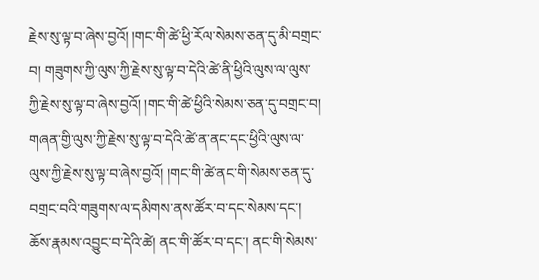རྗེས་སུ་ལྟ་བ་ཞེས་བྱའོ། །གང་གི་ཚེ་ཕྱི་རོལ་སེམས་ཅན་དུ་མི་བགྲང་བ། གཟུགས་ཀྱི་ལུས་ཀྱི་རྗེས་སུ་ལྟ་བ་དེའི་ཚེ་ནི་ཕྱིའི་ལུས་ལ་ལུས་ཀྱི་རྗེས་སུ་ལྟ་བ་ཞེས་བྱའོ། །གང་གི་ཚེ་ཕྱིའི་སེམས་ཅན་དུ་བགྲང་བ། གཞན་གྱི་ལུས་ཀྱི་རྗེས་སུ་ལྟ་བ་དེའི་ཚེ་ན་ནང་དང་ཕྱིའི་ལུས་ལ་ལུས་ཀྱི་རྗེས་སུ་ལྟ་བ་ཞེས་བྱའོ། །གང་གི་ཚེ་ནང་གི་སེམས་ཅན་དུ་བགྲང་བའི་གཟུགས་ལ་དམིགས་ནས་ཚོར་བ་དང་སེམས་དང་། ཆོས་རྣམས་འབྱུང་བ་དེའི་ཚེ། ནང་གི་ཚོར་བ་དང་། ནང་གི་སེམས་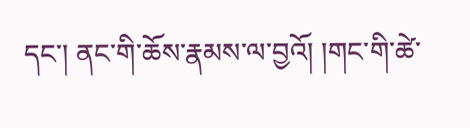དང་། ནང་གི་ཆོས་རྣམས་ལ་བྱའོ། །གང་གི་ཚེ་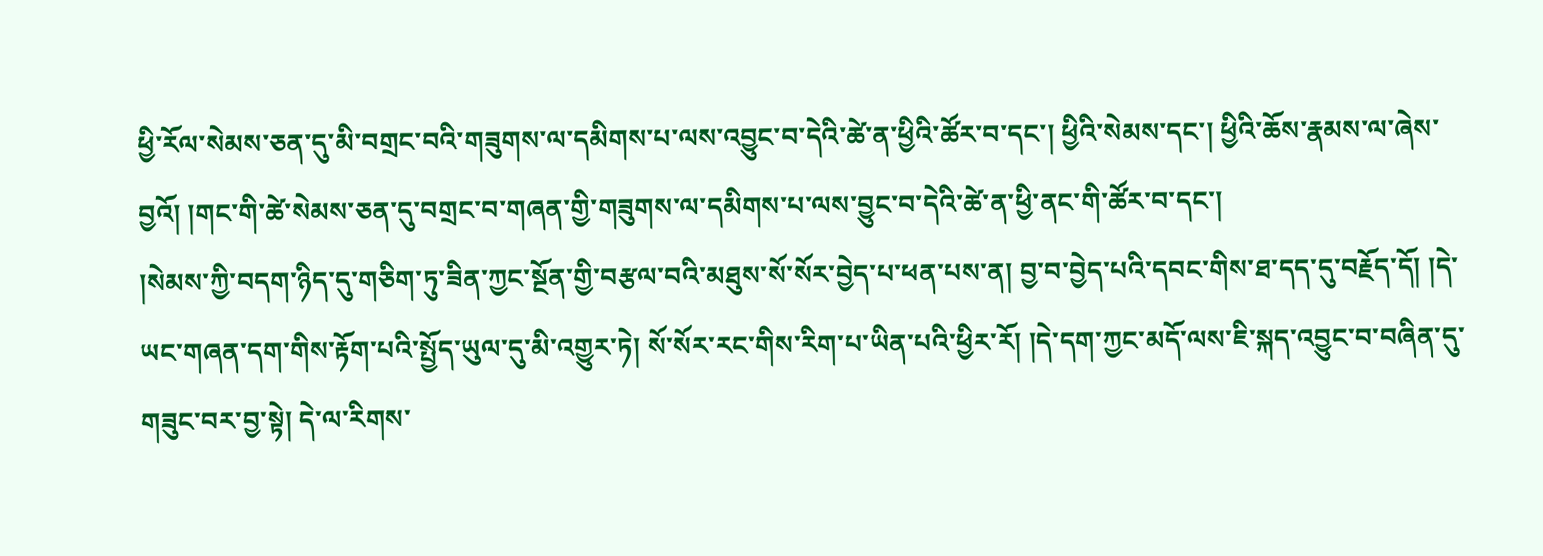ཕྱི་རོལ་སེམས་ཅན་དུ་མི་བགྲང་བའི་གཟུགས་ལ་དམིགས་པ་ལས་འབྱུང་བ་དེའི་ཚེ་ན་ཕྱིའི་ཚོར་བ་དང་། ཕྱིའི་སེམས་དང་། ཕྱིའི་ཆོས་རྣམས་ལ་ཞེས་བྱའོ། །གང་གི་ཚེ་སེམས་ཅན་དུ་བགྲང་བ་གཞན་གྱི་གཟུགས་ལ་དམིགས་པ་ལས་བྱུང་བ་དེའི་ཚེ་ན་ཕྱི་ནང་གི་ཚོར་བ་དང་།
།སེམས་ཀྱི་བདག་ཉིད་དུ་གཅིག་ཏུ་ཟིན་ཀྱང་སྔོན་གྱི་བརྩལ་བའི་མཐུས་སོ་སོར་བྱེད་པ་ཕན་པས་ན། བྱ་བ་བྱེད་པའི་དབང་གིས་ཐ་དད་དུ་བརྗོད་དོ། །དེ་ཡང་གཞན་དག་གིས་རྟོག་པའི་སྤྱོད་ཡུལ་དུ་མི་འགྱུར་ཏེ། སོ་སོར་རང་གིས་རིག་པ་ཡིན་པའི་ཕྱིར་རོ། །དེ་དག་ཀྱང་མདོ་ལས་ཇི་སྐད་འབྱུང་བ་བཞིན་དུ་གཟུང་བར་བྱ་སྟེ། དེ་ལ་རིགས་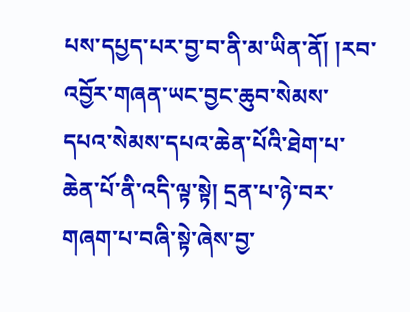པས་དཔྱད་པར་བྱ་བ་ནི་མ་ཡིན་ནོ། །རབ་འབྱོར་གཞན་ཡང་བྱང་ཆུབ་སེམས་དཔའ་སེམས་དཔའ་ཆེན་པོའི་ཐེག་པ་ཆེན་པོ་ནི་འདི་ལྟ་སྟེ། དྲན་པ་ཉེ་བར་གཞག་པ་བཞི་སྟེ་ཞེས་བྱ་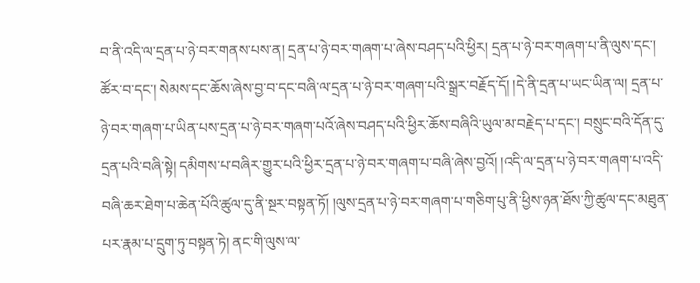བ་ནི་འདི་ལ་དྲན་པ་ཉེ་བར་གནས་པས་ན། དྲན་པ་ཉེ་བར་གཞག་པ་ཞེས་བཤད་པའི་ཕྱིར། དྲན་པ་ཉེ་བར་གཞག་པ་ནི་ལུས་དང་། ཚོར་བ་དང་། སེམས་དང་ཆོས་ཞེས་བྱ་བ་དང་བཞི་ལ་དྲན་པ་ཉེ་བར་གཞག་པའི་སྒྲར་བརྗོད་དོ། །དེ་ནི་དྲན་པ་ཡང་ཡིན་ལ། དྲན་པ་ཉེ་བར་གཞག་པ་ཡིན་པས་དྲན་པ་ཉེ་བར་གཞག་པའོ་ཞེས་བཤད་པའི་ཕྱིར་ཆོས་བཞིའི་ཡུལ་མ་བརྗེད་པ་དང་། བསྲུང་བའི་དོན་དུ་དྲན་པའི་བཞི་སྟེ། དམིགས་པ་བཞིར་གྱུར་པའི་ཕྱིར་དྲན་པ་ཉེ་བར་གཞག་པ་བཞི་ཞེས་བྱའོ། །འདི་ལ་དྲན་པ་ཉེ་བར་གཞག་པ་འདི་བཞི་ཆར་ཐེག་པ་ཆེན་པོའི་ཚུལ་དུ་ནི་སྔར་བསྟན་ཏོ། །ལུས་དྲན་པ་ཉེ་བར་གཞག་པ་གཅིག་པུ་ནི་ཕྱིས་ཉན་ཐོས་ཀྱི་ཚུལ་དང་མཐུན་པར་རྣམ་པ་དྲུག་ཏུ་བསྟན་ཏེ། ནང་གི་ལུས་ལ་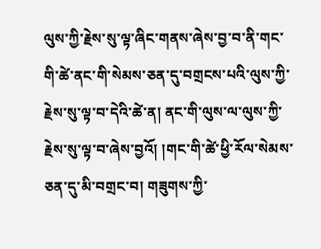ལུས་ཀྱི་རྗེས་སུ་ལྟ་ཞིང་གནས་ཞེས་བྱ་བ་ནི་གང་གི་ཚེ་ནང་གི་སེམས་ཅན་དུ་བགྲངས་པའི་ལུས་ཀྱི་རྗེས་སུ་ལྟ་བ་དེའི་ཚེ་ན། ནང་གི་ལུས་ལ་ལུས་ཀྱི་རྗེས་སུ་ལྟ་བ་ཞེས་བྱའོ། །གང་གི་ཚེ་ཕྱི་རོལ་སེམས་ཅན་དུ་མི་བགྲང་བ། གཟུགས་ཀྱི་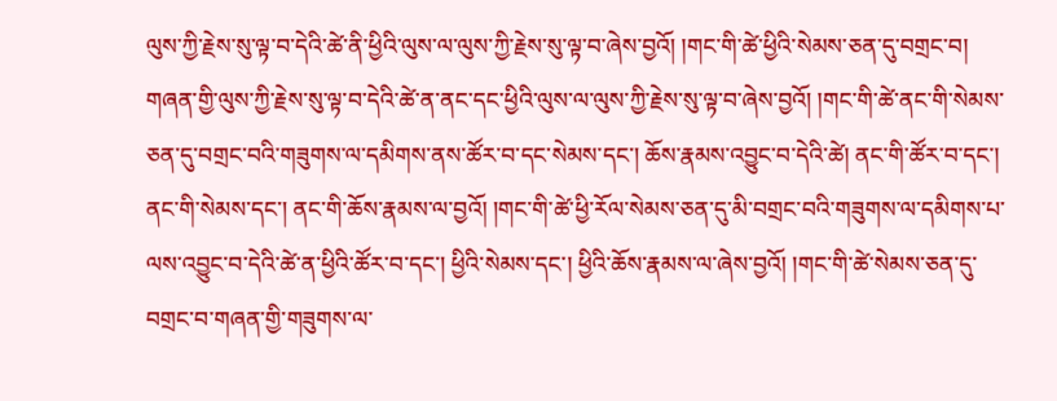ལུས་ཀྱི་རྗེས་སུ་ལྟ་བ་དེའི་ཚེ་ནི་ཕྱིའི་ལུས་ལ་ལུས་ཀྱི་རྗེས་སུ་ལྟ་བ་ཞེས་བྱའོ། །གང་གི་ཚེ་ཕྱིའི་སེམས་ཅན་དུ་བགྲང་བ། གཞན་གྱི་ལུས་ཀྱི་རྗེས་སུ་ལྟ་བ་དེའི་ཚེ་ན་ནང་དང་ཕྱིའི་ལུས་ལ་ལུས་ཀྱི་རྗེས་སུ་ལྟ་བ་ཞེས་བྱའོ། །གང་གི་ཚེ་ནང་གི་སེམས་ཅན་དུ་བགྲང་བའི་གཟུགས་ལ་དམིགས་ནས་ཚོར་བ་དང་སེམས་དང་། ཆོས་རྣམས་འབྱུང་བ་དེའི་ཚེ། ནང་གི་ཚོར་བ་དང་། ནང་གི་སེམས་དང་། ནང་གི་ཆོས་རྣམས་ལ་བྱའོ། །གང་གི་ཚེ་ཕྱི་རོལ་སེམས་ཅན་དུ་མི་བགྲང་བའི་གཟུགས་ལ་དམིགས་པ་ལས་འབྱུང་བ་དེའི་ཚེ་ན་ཕྱིའི་ཚོར་བ་དང་། ཕྱིའི་སེམས་དང་། ཕྱིའི་ཆོས་རྣམས་ལ་ཞེས་བྱའོ། །གང་གི་ཚེ་སེམས་ཅན་དུ་བགྲང་བ་གཞན་གྱི་གཟུགས་ལ་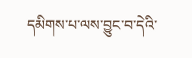དམིགས་པ་ལས་བྱུང་བ་དེའི་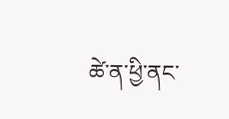ཚེ་ན་ཕྱི་ནང་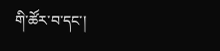གི་ཚོར་བ་དང་།